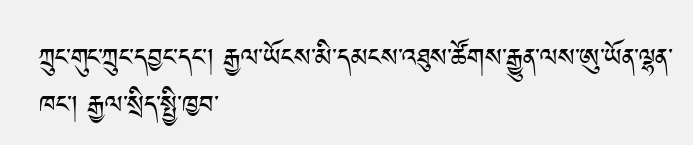ཀྲུང་གུང་ཀྲུང་དབྱང་དང་། རྒྱལ་ཡོངས་མི་དམངས་འཐུས་ཚོགས་རྒྱུན་ལས་ཨུ་ཡོན་ལྷན་ཁང་། རྒྱལ་སྲིད་སྤྱི་ཁྱབ་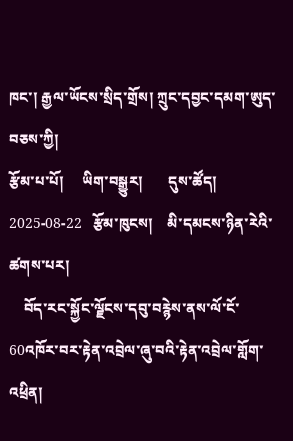ཁང་། རྒྱལ་ཡོངས་སྲིད་གྲོས། ཀྲུང་དབྱང་དམག་ཨུད་བཅས་ཀྱི།
རྩོམ་པ་པོ།     ཡིག་བསྒྱུར།       དུས་ཚོད།   2025-08-22   རྩོམ་ཁུངས།    མི་དམངས་ཉིན་རེའི་ཚགས་པར།
    བོད་རང་སྐྱོང་ལྗོངས་དབུ་བརྙེས་ནས་ལོ་ངོ་60འཁོར་བར་རྟེན་འབྲེལ་ཞུ་བའི་རྟེན་འབྲེལ་གློག་འཕྲིན།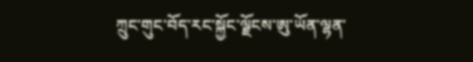ཀྲུང་གུང་བོད་རང་སྐྱོང་ལྗོངས་ཨུ་ཡོན་ལྷན་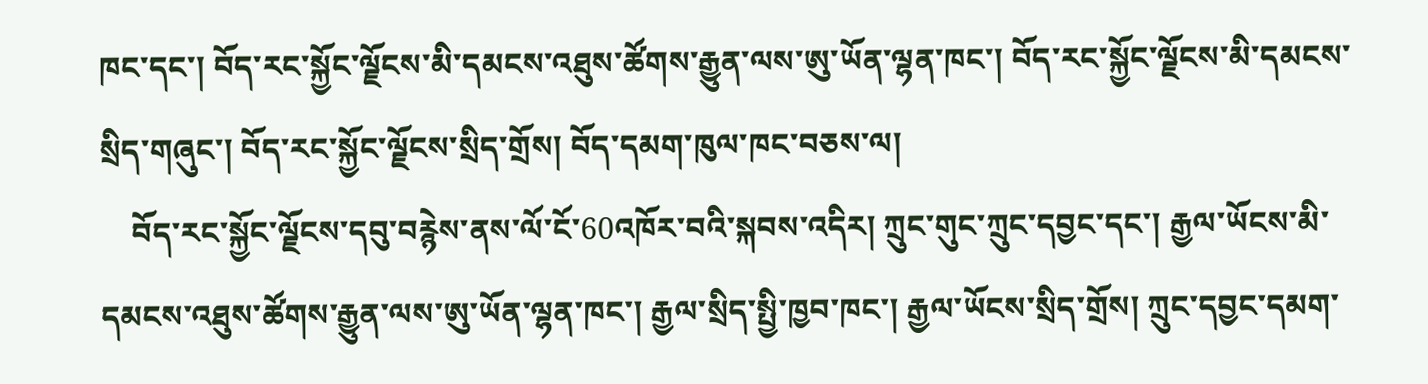ཁང་དང་། བོད་རང་སྐྱོང་ལྗོངས་མི་དམངས་འཐུས་ཚོགས་རྒྱུན་ལས་ཨུ་ཡོན་ལྷན་ཁང་། བོད་རང་སྐྱོང་ལྗོངས་མི་དམངས་སྲིད་གཞུང་། བོད་རང་སྐྱོང་ལྗོངས་སྲིད་གྲོས། བོད་དམག་ཁུལ་ཁང་བཅས་ལ།
    བོད་རང་སྐྱོང་ལྗོངས་དབུ་བརྙེས་ནས་ལོ་ངོ་60འཁོར་བའི་སྐབས་འདིར། ཀྲུང་གུང་ཀྲུང་དབྱང་དང་། རྒྱལ་ཡོངས་མི་དམངས་འཐུས་ཚོགས་རྒྱུན་ལས་ཨུ་ཡོན་ལྷན་ཁང་། རྒྱལ་སྲིད་སྤྱི་ཁྱབ་ཁང་། རྒྱལ་ཡོངས་སྲིད་གྲོས། ཀྲུང་དབྱང་དམག་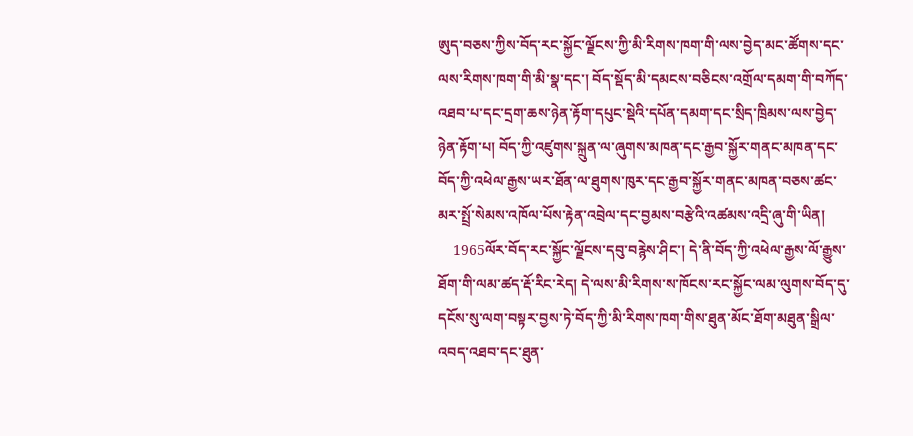ཨུད་བཅས་ཀྱིས་བོད་རང་སྐྱོང་ལྗོངས་ཀྱི་མི་རིགས་ཁག་གི་ལས་བྱེད་མང་ཚོགས་དང་ལས་རིགས་ཁག་གི་མི་སྣ་དང་། བོད་སྡོད་མི་དམངས་བཅིངས་འགྲོལ་དམག་གི་བཀོད་འཐབ་པ་དང་དྲག་ཆས་ཉེན་རྟོག་དཔུང་སྡེའི་དཔོན་དམག་དང་སྲིད་ཁྲིམས་ལས་བྱེད་ཉེན་རྟོག་པ། བོད་ཀྱི་འཛུགས་སྐྲུན་ལ་ཞུགས་མཁན་དང་རྒྱབ་སྐྱོར་གནང་མཁན་དང་བོད་ཀྱི་འཕེལ་རྒྱས་ཡར་ཐོན་ལ་ཐུགས་ཁུར་དང་རྒྱབ་སྐྱོར་གནང་མཁན་བཅས་ཚང་མར་སྤྲོ་སེམས་འཁོལ་པོས་རྟེན་འབྲེལ་དང་བྱམས་བརྩེའི་འཚམས་འདྲི་ཞུ་གི་ཡིན།
    1965ལོར་བོད་རང་སྐྱོང་ལྗོངས་དབུ་བརྙེས་ཤིང་། དེ་ནི་བོད་ཀྱི་འཕེལ་རྒྱས་ལོ་རྒྱུས་ཐོག་གི་ལམ་ཚད་རྡོ་རིང་རེད། དེ་ལས་མི་རིགས་ས་ཁོངས་རང་སྐྱོང་ལམ་ལུགས་བོད་དུ་དངོས་སུ་ལག་བསྟར་བྱས་ཏེ་བོད་ཀྱི་མི་རིགས་ཁག་གིས་ཐུན་མོང་ཐོག་མཐུན་སྒྲིལ་འབད་འཐབ་དང་ཐུན་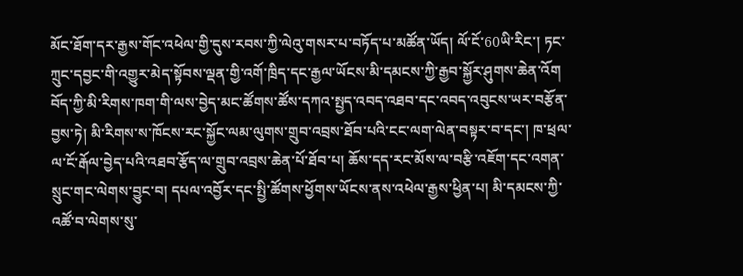མོང་ཐོག་དར་རྒྱས་གོང་འཕེལ་གྱི་དུས་རབས་ཀྱི་ལེའུ་གསར་པ་བཏོད་པ་མཚོན་ཡོད། ལོ་ངོ་60ཡི་རིང་། ཏང་ཀྲུང་དབྱང་གི་འགྱུར་མེད་སྟོབས་ལྡན་གྱི་འགོ་ཁྲིད་དང་རྒྱལ་ཡོངས་མི་དམངས་ཀྱི་རྒྱབ་སྐྱོར་ཤུགས་ཆེན་འོག བོད་ཀྱི་མི་རིགས་ཁག་གི་ལས་བྱེད་མང་ཚོགས་ཚོས་དཀའ་སྤྱད་འབད་འཐབ་དང་འབད་འབུངས་ཡར་བརྩོན་བྱས་ཏེ། མི་རིགས་ས་ཁོངས་རང་སྐྱོང་ལམ་ལུགས་གྲུབ་འབྲས་ཐོབ་པའི་ངང་ལག་ལེན་བསྟར་བ་དང་། ཁ་ཕྲལ་ལ་ངོ་རྒོལ་བྱེད་པའི་འཐབ་རྩོད་ལ་གྲུབ་འབྲས་ཆེན་པོ་ཐོབ་པ། ཆོས་དད་རང་མོས་ལ་བརྩི་འཇོག་དང་འགན་སྲུང་གང་ལེགས་བྱུང་བ། དཔལ་འབྱོར་དང་སྤྱི་ཚོགས་ཕྱོགས་ཡོངས་ནས་འཕེལ་རྒྱས་ཕྱིན་པ། མི་དམངས་ཀྱི་འཚོ་བ་ལེགས་སུ་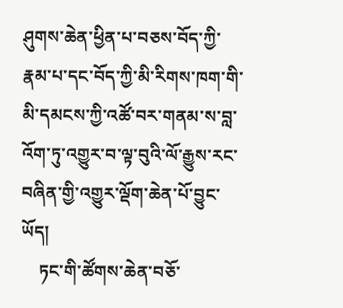ཤུགས་ཆེན་ཕྱིན་པ་བཅས་བོད་ཀྱི་རྣམ་པ་དང་བོད་ཀྱི་མི་རིགས་ཁག་གི་མི་དམངས་ཀྱི་འཚོ་བར་གནམ་ས་བླ་འོག་ཏུ་འགྱུར་བ་ལྟ་བུའི་ལོ་རྒྱུས་རང་བཞིན་གྱི་འགྱུར་ལྡོག་ཆེན་པོ་བྱུང་ཡོད།
    ཏང་གི་ཚོགས་ཆེན་བཅོ་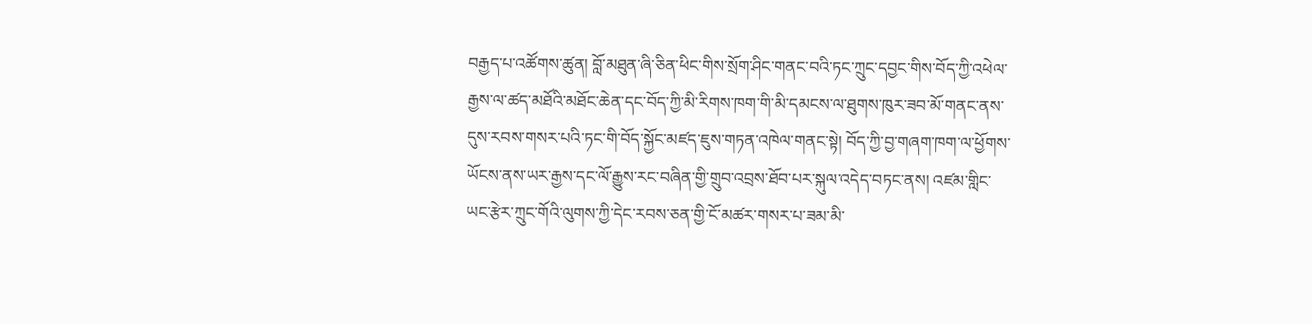བརྒྱད་པ་འཚོགས་ཚུན། བློ་མཐུན་ཞི་ཅིན་ཕིང་གིས་སྲོག་ཤིང་གནང་བའི་ཏང་ཀྲུང་དབྱང་གིས་བོད་ཀྱི་འཕེལ་རྒྱས་ལ་ཚད་མཐོའི་མཐོང་ཆེན་དང་བོད་ཀྱི་མི་རིགས་ཁག་གི་མི་དམངས་ལ་ཐུགས་ཁུར་ཟབ་མོ་གནང་ནས་དུས་རབས་གསར་པའི་ཏང་གི་བོད་སྐྱོང་མཛད་ཇུས་གཏན་འཁེལ་གནང་སྟེ། བོད་ཀྱི་བྱ་གཞག་ཁག་ལ་ཕྱོགས་ཡོངས་ནས་ཡར་རྒྱས་དང་ལོ་རྒྱུས་རང་བཞིན་གྱི་གྲུབ་འབྲས་ཐོབ་པར་སྐུལ་འདེད་བཏང་ནས། འཛམ་གླིང་ཡང་རྩེར་ཀྲུང་གོའི་ལུགས་ཀྱི་དེང་རབས་ཅན་གྱི་ངོ་མཚར་གསར་པ་ཟམ་མི་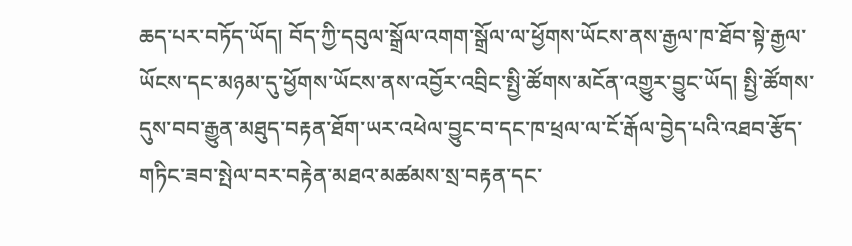ཆད་པར་བཏོད་ཡོད། བོད་ཀྱི་དབུལ་སྒྲོལ་འགག་སྒྲོལ་ལ་ཕྱོགས་ཡོངས་ནས་རྒྱལ་ཁ་ཐོབ་སྟེ་རྒྱལ་ཡོངས་དང་མཉམ་དུ་ཕྱོགས་ཡོངས་ནས་འབྱོར་འབྲིང་སྤྱི་ཚོགས་མངོན་འགྱུར་བྱུང་ཡོད། སྤྱི་ཚོགས་དུས་བབ་རྒྱུན་མཐུད་བརྟན་ཐོག་ཡར་འཕེལ་བྱུང་བ་དང་ཁ་ཕྲལ་ལ་ངོ་རྒོལ་བྱེད་པའི་འཐབ་རྩོད་གཏིང་ཟབ་སྤེལ་བར་བརྟེན་མཐའ་མཚམས་སྲ་བརྟན་དང་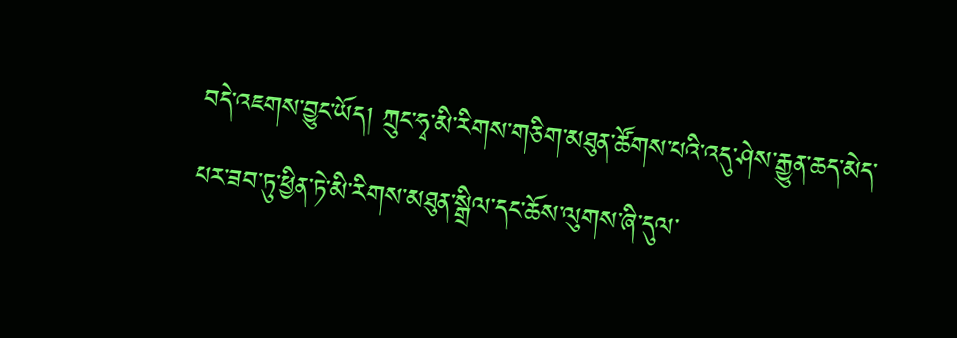བདེ་འཇགས་བྱུང་ཡོད། ཀྲུང་ཧྭ་མི་རིགས་གཅིག་མཐུན་ཚོགས་པའི་འདུ་ཤེས་རྒྱུན་ཆད་མེད་པར་ཟབ་ཏུ་ཕྱིན་ཏེ་མི་རིགས་མཐུན་སྒྲིལ་དང་ཆོས་ལུགས་ཞི་དུལ་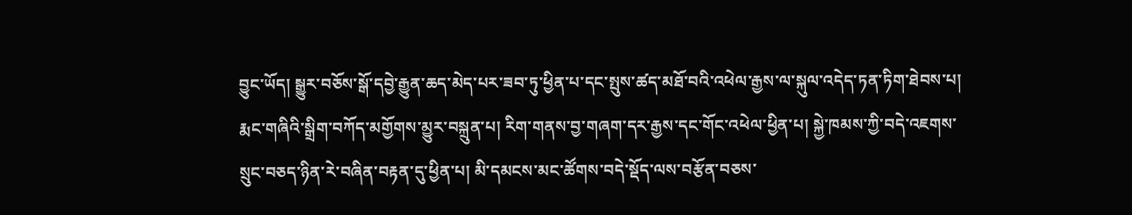བྱུང་ཡོད། སྒྱུར་བཅོས་སྒོ་དབྱེ་རྒྱུན་ཆད་མེད་པར་ཟབ་ཏུ་ཕྱིན་པ་དང་སྤུས་ཚད་མཐོ་བའི་འཕེལ་རྒྱས་ལ་སྐུལ་འདེད་ཏན་ཏིག་ཐེབས་པ། རྨང་གཞིའི་སྒྲིག་བཀོད་མགྱོགས་མྱུར་བསྐྲུན་པ། རིག་གནས་བྱ་གཞག་དར་རྒྱས་དང་གོང་འཕེལ་ཕྱིན་པ། སྐྱེ་ཁམས་ཀྱི་བདེ་འཇགས་སྲུང་བཅད་ཉིན་རེ་བཞིན་བརྟན་དུ་ཕྱིན་པ། མི་དམངས་མང་ཚོགས་བདེ་སྡོད་ལས་བརྩོན་བཅས་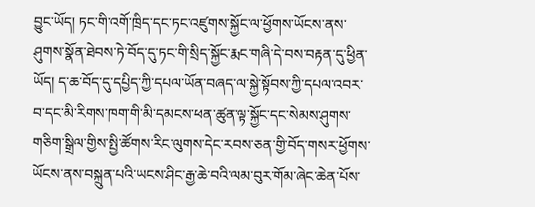བྱུང་ཡོད། ཏང་གི་འགོ་ཁྲིད་དང་ཏང་འཛུགས་སྐྱོང་ལ་ཕྱོགས་ཡོངས་ནས་ཤུགས་སྣོན་ཐེབས་ཏེ་བོད་དུ་ཏང་གི་སྲིད་སྐྱོང་རྨང་གཞི་དེ་བས་བརྟན་དུ་ཕྱིན་ཡོད། ད་ཆ་བོད་དུ་དཔྱིད་ཀྱི་དཔལ་ཡོན་བཞད་ལ་སྐྱེ་སྟོབས་ཀྱི་དཔལ་འབར་བ་དང་མི་རིགས་ཁག་གི་མི་དམངས་ཕན་ཚུན་ལྟ་སྐྱོང་དང་སེམས་ཤུགས་གཅིག་སྒྲིལ་གྱིས་སྤྱི་ཚོགས་རིང་ལུགས་དེང་རབས་ཅན་གྱི་བོད་གསར་ཕྱོགས་ཡོངས་ནས་བསྐྲུན་པའི་ཡངས་ཤིང་རྒྱ་ཆེ་བའི་ལམ་བུར་གོམ་ཞེང་ཆེན་པོས་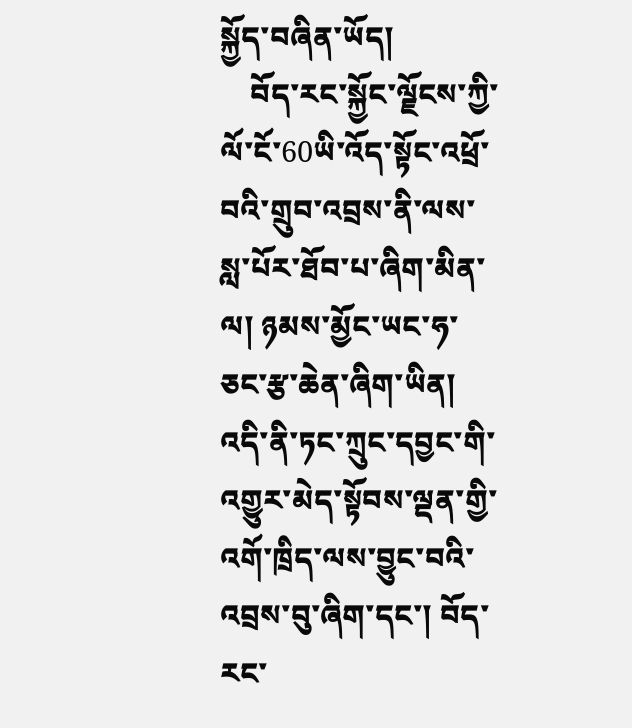སྐྱོད་བཞིན་ཡོད།
    བོད་རང་སྐྱོང་ལྗོངས་ཀྱི་ལོ་ངོ་60ཡི་འོད་སྟོང་འཕྲོ་བའི་གྲུབ་འབྲས་ནི་ལས་སླ་པོར་ཐོབ་པ་ཞིག་མིན་ལ། ཉམས་མྱོང་ཡང་ཧ་ཅང་རྩ་ཆེན་ཞིག་ཡིན། འདི་ནི་ཏང་ཀྲུང་དབྱང་གི་འགྱུར་མེད་སྟོབས་ལྡན་གྱི་འགོ་ཁྲིད་ལས་བྱུང་བའི་འབྲས་བུ་ཞིག་དང་། བོད་རང་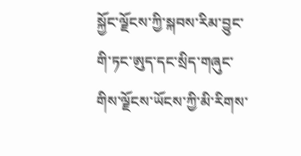སྐྱོང་ལྗོངས་ཀྱི་སྐབས་རིམ་བྱུང་གི་ཏང་ཨུད་དང་སྲིད་གཞུང་གིས་ལྗོངས་ཡོངས་ཀྱི་མི་རིགས་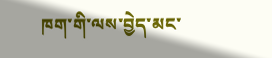ཁག་གི་ལས་བྱེད་མང་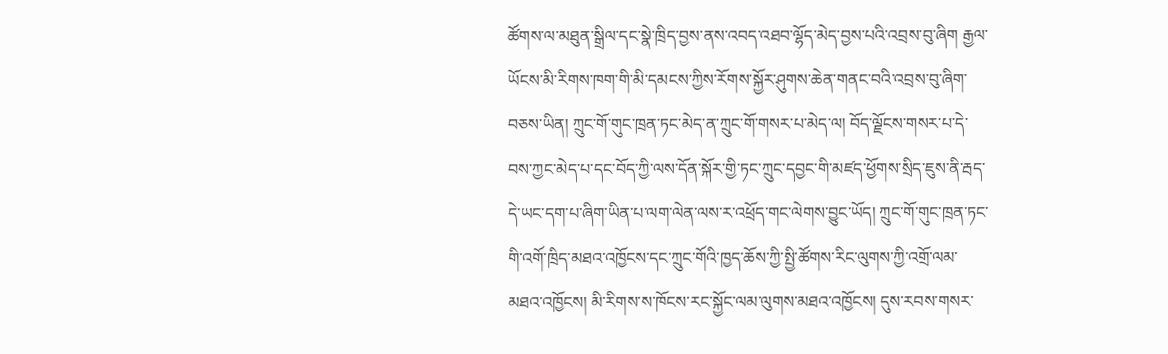ཚོགས་ལ་མཐུན་སྒྲིལ་དང་སྣེ་ཁྲིད་བྱས་ནས་འབད་འཐབ་ལྷོད་མེད་བྱས་པའི་འབྲས་བུ་ཞིག རྒྱལ་ཡོངས་མི་རིགས་ཁག་གི་མི་དམངས་ཀྱིས་རོགས་སྐྱོར་ཤུགས་ཆེན་གནང་བའི་འབྲས་བུ་ཞིག་བཅས་ཡིན། ཀྲུང་གོ་གུང་ཁྲན་ཏང་མེད་ན་ཀྲུང་གོ་གསར་པ་མེད་ལ། བོད་ལྗོངས་གསར་པ་དེ་བས་ཀྱང་མེད་པ་དང་བོད་ཀྱི་ལས་དོན་སྐོར་གྱི་ཏང་ཀྲུང་དབྱང་གི་མཛད་ཕྱོགས་སྲིད་ཇུས་ནི་རྦད་དེ་ཡང་དག་པ་ཞིག་ཡིན་པ་ལག་ལེན་ལས་ར་འཕྲོད་གང་ལེགས་བྱུང་ཡོད། ཀྲུང་གོ་གུང་ཁྲན་ཏང་གི་འགོ་ཁྲིད་མཐའ་འཁྱོངས་དང་ཀྲུང་གོའི་ཁྱད་ཆོས་ཀྱི་སྤྱི་ཚོགས་རིང་ལུགས་ཀྱི་འགྲོ་ལམ་མཐའ་འཁྱོངས། མི་རིགས་ས་ཁོངས་རང་སྐྱོང་ལམ་ལུགས་མཐའ་འཁྱོངས། དུས་རབས་གསར་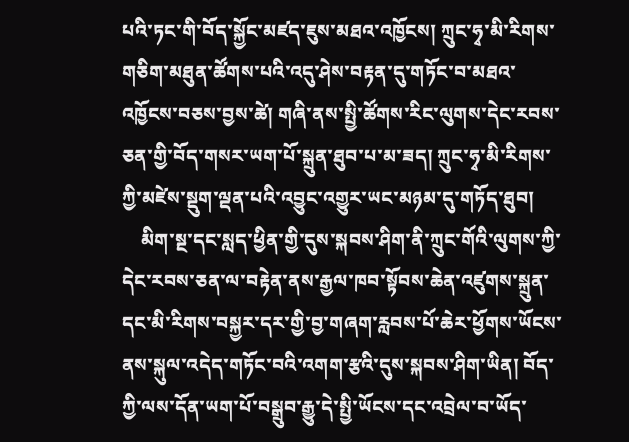པའི་ཏང་གི་བོད་སྐྱོང་མཛད་ཇུས་མཐའ་འཁྱོངས། ཀྲུང་ཧྭ་མི་རིགས་གཅིག་མཐུན་ཚོགས་པའི་འདུ་ཤེས་བརྟན་དུ་གཏོང་བ་མཐའ་འཁྱོངས་བཅས་བྱས་ཚེ། གཞི་ནས་སྤྱི་ཚོགས་རིང་ལུགས་དེང་རབས་ཅན་གྱི་བོད་གསར་ཡག་པོ་སྐྲུན་ཐུབ་པ་མ་ཟད། ཀྲུང་ཧྭ་མི་རིགས་ཀྱི་མཛེས་སྡུག་ལྡན་པའི་འབྱུང་འགྱུར་ཡང་མཉམ་དུ་གཏོད་ཐུབ།
    མིག་སྔ་དང་སླད་ཕྱིན་གྱི་དུས་སྐབས་ཤིག་ནི་ཀྲུང་གོའི་ལུགས་ཀྱི་དེང་རབས་ཅན་ལ་བརྟེན་ནས་རྒྱལ་ཁབ་སྟོབས་ཆེན་འཛུགས་སྐྲུན་དང་མི་རིགས་བསྐྱར་དར་གྱི་བྱ་གཞག་རླབས་པོ་ཆེར་ཕྱོགས་ཡོངས་ནས་སྐུལ་འདེད་གཏོང་བའི་འགག་རྩའི་དུས་སྐབས་ཤིག་ཡིན། བོད་ཀྱི་ལས་དོན་ཡག་པོ་བསྒྲུབ་རྒྱུ་དེ་སྤྱི་ཡོངས་དང་འབྲེལ་བ་ཡོད་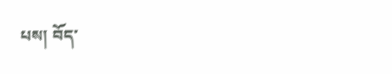པས། བོད་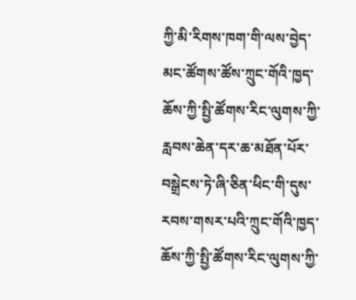ཀྱི་མི་རིགས་ཁག་གི་ལས་བྱེད་མང་ཚོགས་ཚོས་ཀྲུང་གོའི་ཁྱད་ཆོས་ཀྱི་སྤྱི་ཚོགས་རིང་ལུགས་ཀྱི་རླབས་ཆེན་དར་ཆ་མཐོན་པོར་བསྒྲེངས་ཏེ་ཞི་ཅིན་ཕིང་གི་དུས་རབས་གསར་པའི་ཀྲུང་གོའི་ཁྱད་ཆོས་ཀྱི་སྤྱི་ཚོགས་རིང་ལུགས་ཀྱི་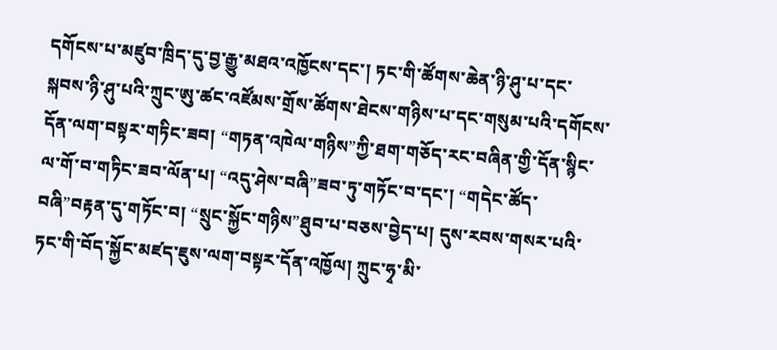དགོངས་པ་མཛུབ་ཁྲིད་དུ་བྱ་རྒྱུ་མཐའ་འཁྱོངས་དང་། ཏང་གི་ཚོགས་ཆེན་ཉི་ཤུ་པ་དང་སྐབས་ཉི་ཤུ་པའི་ཀྲུང་ཨུ་ཚང་འཛོམས་གྲོས་ཚོགས་ཐེངས་གཉིས་པ་དང་གསུམ་པའི་དགོངས་དོན་ལག་བསྟར་གཏིང་ཟབ། “གཏན་འཁེལ་གཉིས”ཀྱི་ཐག་གཅོད་རང་བཞིན་གྱི་དོན་སྙིང་ལ་གོ་བ་གཏིང་ཟབ་ལོན་པ། “འདུ་ཤེས་བཞི”ཟབ་ཏུ་གཏོང་བ་དང་། “གདེང་ཚོད་བཞི”བརྟན་དུ་གཏོང་བ། “སྲུང་སྐྱོང་གཉིས”ཐུབ་པ་བཅས་བྱེད་པ། དུས་རབས་གསར་པའི་ཏང་གི་བོད་སྐྱོང་མཛད་ཇུས་ལག་བསྟར་དོན་འཁྱོལ། ཀྲུང་ཧྭ་མི་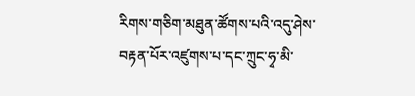རིགས་གཅིག་མཐུན་ཚོགས་པའི་འདུ་ཤེས་བརྟན་པོར་འཛུགས་པ་དང་ཀྲུང་ཧྭ་མི་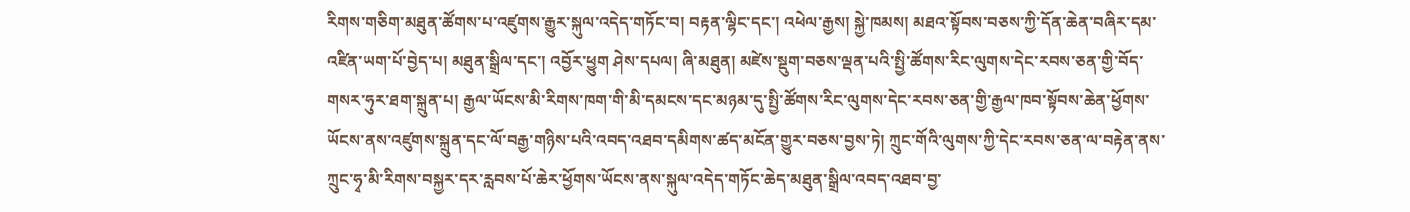རིགས་གཅིག་མཐུན་ཚོགས་པ་འཛུགས་རྒྱུར་སྐུལ་འདེད་གཏོང་བ། བརྟན་ལྷིང་དང་། འཕེལ་རྒྱས། སྐྱེ་ཁམས། མཐའ་སྟོབས་བཅས་ཀྱི་དོན་ཆེན་བཞིར་དམ་འཛིན་ཡག་པོ་བྱེད་པ། མཐུན་སྒྲིལ་དང་། འབྱོར་ཕྱུག ཤེས་དཔལ། ཞི་མཐུན། མཛེས་སྡུག་བཅས་ལྡན་པའི་སྤྱི་ཚོགས་རིང་ལུགས་དེང་རབས་ཅན་གྱི་བོད་གསར་ཧུར་ཐག་སྐྲུན་པ། རྒྱལ་ཡོངས་མི་རིགས་ཁག་གི་མི་དམངས་དང་མཉམ་དུ་སྤྱི་ཚོགས་རིང་ལུགས་དེང་རབས་ཅན་གྱི་རྒྱལ་ཁབ་སྟོབས་ཆེན་ཕྱོགས་ཡོངས་ནས་འཛུགས་སྐྲུན་དང་ལོ་བརྒྱ་གཉིས་པའི་འབད་འཐབ་དམིགས་ཚད་མངོན་གྱུར་བཅས་བྱས་ཏེ། ཀྲུང་གོའི་ལུགས་ཀྱི་དེང་རབས་ཅན་ལ་བརྟེན་ནས་ཀྲུང་ཧྭ་མི་རིགས་བསྐྱར་དར་རླབས་པོ་ཆེར་ཕྱོགས་ཡོངས་ནས་སྐུལ་འདེད་གཏོང་ཆེད་མཐུན་སྒྲིལ་འབད་འཐབ་བྱ་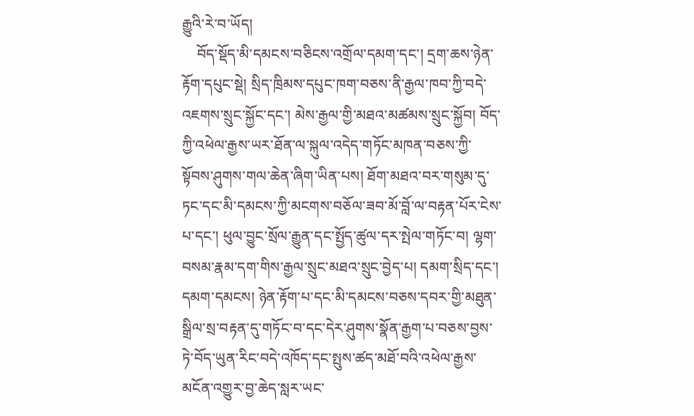རྒྱུའི་རེ་བ་ཡོད།
    བོད་སྡོད་མི་དམངས་བཅིངས་འགྲོལ་དམག་དང་། དྲག་ཆས་ཉེན་རྟོག་དཔུང་སྡེ། སྲིད་ཁྲིམས་དཔུང་ཁག་བཅས་ནི་རྒྱལ་ཁབ་ཀྱི་བདེ་འཇགས་སྲུང་སྐྱོང་དང་། མེས་རྒྱལ་གྱི་མཐའ་མཚམས་སྲུང་སྐྱོབ། བོད་ཀྱི་འཕེལ་རྒྱས་ཡར་ཐོན་ལ་སྐུལ་འདེད་གཏོང་མཁན་བཅས་ཀྱི་སྟོབས་ཤུགས་གལ་ཆེན་ཞིག་ཡིན་པས། ཐོག་མཐའ་བར་གསུམ་དུ་ཏང་དང་མི་དམངས་ཀྱི་མངགས་བཅོལ་ཟབ་མོ་བློ་ལ་བརྟན་པོར་ངེས་པ་དང་། ཕུལ་བྱུང་སྲོལ་རྒྱུན་དང་སྤྱོད་ཚུལ་དར་སྤེལ་གཏོང་བ། ལྷག་བསམ་རྣམ་དག་གིས་རྒྱལ་སྲུང་མཐའ་སྲུང་བྱེད་པ། དམག་སྲིད་དང་། དམག་དམངས། ཉེན་རྟོག་པ་དང་མི་དམངས་བཅས་དབར་གྱི་མཐུན་སྒྲིལ་སྲ་བརྟན་དུ་གཏོང་བ་དང་དེར་ཤུགས་སྣོན་རྒྱག་པ་བཅས་བྱས་ཏེ་བོད་ཡུན་རིང་བདེ་འཁོད་དང་སྤུས་ཚད་མཐོ་བའི་འཕེལ་རྒྱས་མངོན་འགྱུར་བྱ་ཆེད་སླར་ཡང་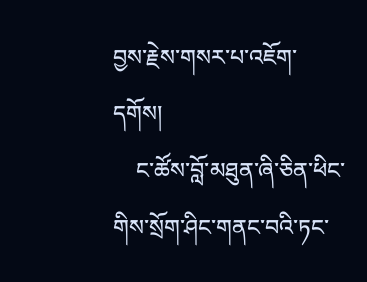བྱས་རྗེས་གསར་པ་འཇོག་དགོས།
    ང་ཚོས་བློ་མཐུན་ཞི་ཅིན་ཕིང་གིས་སྲོག་ཤིང་གནང་བའི་ཏང་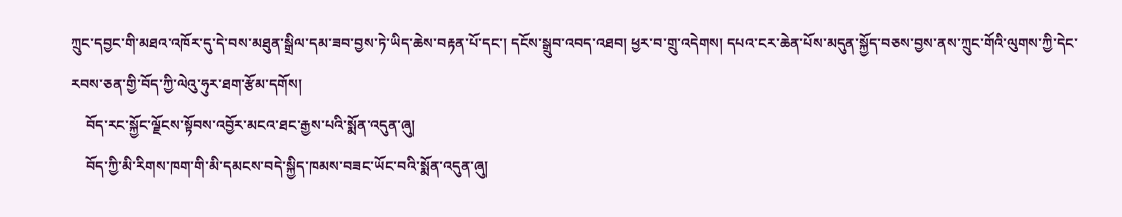ཀྲུང་དབྱང་གི་མཐའ་འཁོར་དུ་དེ་བས་མཐུན་སྒྲིལ་དམ་ཟབ་བྱས་ཏེ་ཡིད་ཆེས་བརྟན་པོ་དང་། དངོས་སྒྲུབ་འབད་འཐབ། ཕྱར་བ་གྲུ་འདེགས། དཔའ་ངར་ཆེན་པོས་མདུན་སྐྱོད་བཅས་བྱས་ནས་ཀྲུང་གོའི་ལུགས་ཀྱི་དེང་རབས་ཅན་གྱི་བོད་ཀྱི་ལེའུ་ཧུར་ཐག་རྩོམ་དགོས།
    བོད་རང་སྐྱོང་ལྗོངས་སྟོབས་འབྱོར་མངའ་ཐང་རྒྱས་པའི་སྨོན་འདུན་ཞུ།
    བོད་ཀྱི་མི་རིགས་ཁག་གི་མི་དམངས་བདེ་སྐྱིད་ཁམས་བཟང་ཡོང་བའི་སྨོན་འདུན་ཞུ།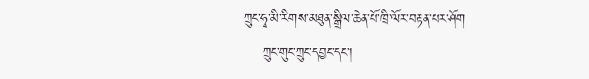ཀྲུང་ཧྭ་མི་རིགས་མཐུན་སྒྲིལ་ཆེན་པོ་ཁྲི་ལོར་བརྟན་པར་ཤོག
    ཀྲུང་གུང་ཀྲུང་དབྱང་དང་།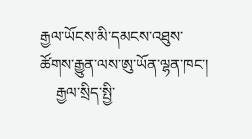རྒྱལ་ཡོངས་མི་དམངས་འཐུས་ཚོགས་རྒྱུན་ལས་ཨུ་ཡོན་ལྷན་ཁང་།
    རྒྱལ་སྲིད་སྤྱི་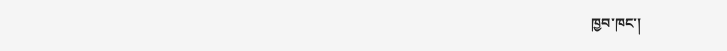ཁྱབ་ཁང་།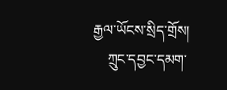རྒྱལ་ཡོངས་སྲིད་གྲོས།
    ཀྲུང་དབྱང་དམག་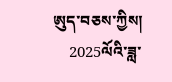ཨུད་བཅས་ཀྱིས།
    2025ལོའི་ཟླ་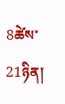8ཚེས་21ཉིན།